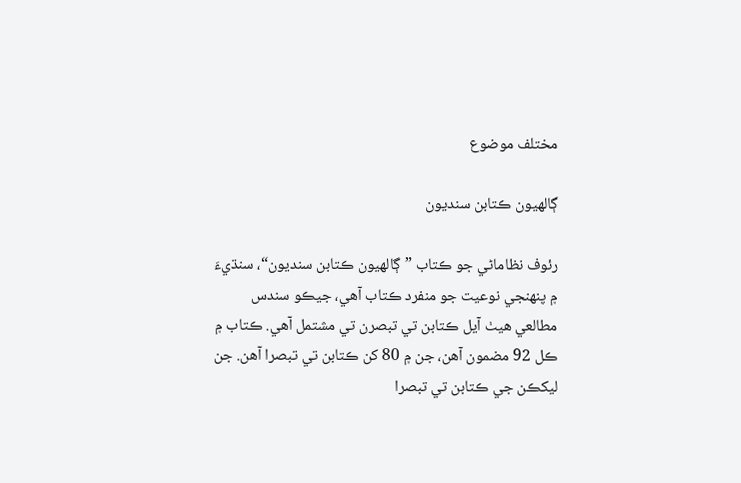مختلف موضوع

ڳالھيون ڪتابن سنديون

رئوف نظاماڻي جو ڪتاب ”ڳالھيون ڪتابن سنديون“، سنڌيءَ ۾ پنھنجي نوعيت جو منفرد ڪتاب آھي، جيڪو سندس مطالعي ھيٺ آيل ڪتابن تي تبصرن تي مشتمل آھي. ڪتاب ۾ ڪل 92 مضمون آھن، جن ۾ 80 کن ڪتابن تي تبصرا آھن. جن ليکڪن جي ڪتابن تي تبصرا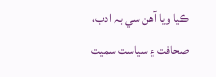ڪيا ويا آھن سي بہ ادب، صحافت ۽ سياست سميت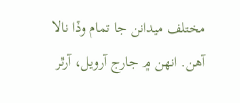مختلف ميدانن جا تمام وڏا نالا آھن. انھن ۾ جارج آرويل، آرٿر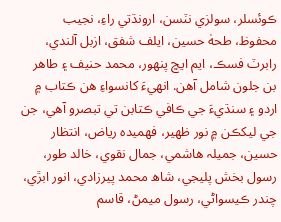ڪوئسلر، سولزي نٽسن، ارونڌتي راءِ، نجيب محفوظ، طحهٰ حسين، ايلف شفق، ازبل آلندي، رابرٽ فسڪ، ايم ايڇ پنھور، محمد حنيف ۽ طاھر بن جلون شامل آھن. انھيءَ کانسواءِ ھن ڪتاب ۾ اردو ۽ سنڌيءَ جي ڪافي ڪتابن تي تبصرو آھي، جن جي ليکڪن ۾ نور ظھير، فھميدہ رياض، انتظار حسين، جميلہ ھاشمي، جمال نقوي، خالد طور، رسول بخش پليجي، شاھ محمد پيرزادي، انور ابڙي، چندر ڪيسواڻي، رسول ميمڻ، قاسم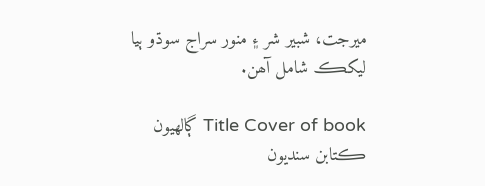ميرجت، شبير شر ۽ منور سراج سوڌو ٻيا ليکڪ شامل آھن.

Title Cover of book ڳالھيون ڪتابن سنديون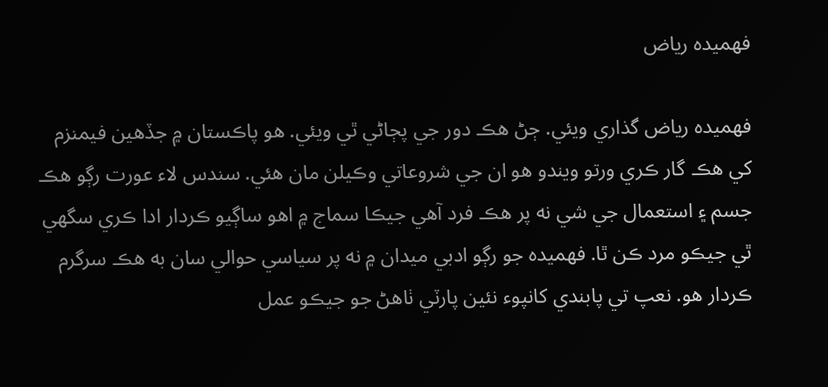فھميدہ رياض

فهميده رياض گذاري ويئي. ڄڻ هڪ دور جي پڄاڻي ٿي ويئي. هو پاڪستان ۾ جڏهين فيمنزم کي هڪ گار ڪري ورتو ويندو هو ان جي شروعاتي وڪيلن مان هئي. سندس لاء عورت رڳو هڪ جسم ۽ استعمال جي شي نه پر هڪ فرد آهي جيڪا سماج ۾ اهو ساڳيو ڪردار ادا ڪري سگھي ٿي جيڪو مرد ڪن ٿا. فهميده جو رڳو ادبي ميدان ۾ نه پر سياسي حوالي سان به هڪ سرگرم ڪردار هو. نعپ تي پابندي کانپوء نئين پارٽي ٺاهڻ جو جيڪو عمل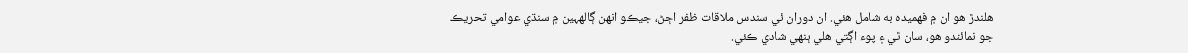هلندڙ هو ان ۾ فهميده به شامل هئي. ان دوران ئي سندس ملاقات ظفر اڄڻ، جيڪو انهن ڳالھہين ۾ سنڌي عوامي تحريڪ جو نمائندو هو، سان ٿي ۽ پوء اڳتي هلي ٻنهي شادي ڪئي.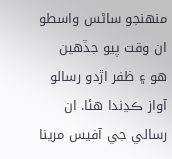منهنجو ساڻس واسطو ان وقت پيو جڏهين هو ۽ ظفر اڙدو رسالو آواز ڪڍندا هئا. ان رسالي جي آفيس مرينا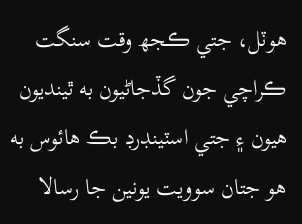هوٽل، جتي ڪجھ وقت سنگت ڪراچي جون گڏجاڻيون به ٿينديون هيون ۽ جتي اسٽينڊرڊ بڪ هائوس به هو جتان سوويت يونين جا رسالا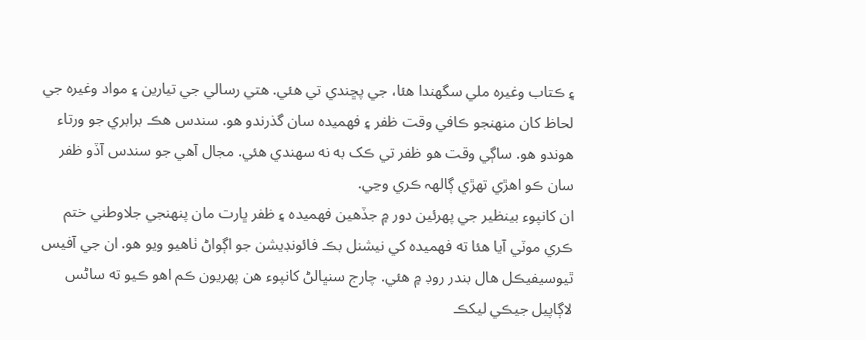۽ ڪتاب وغيره ملي سگهندا هئا، جي پڇندي تي هئي. هتي رسالي جي تيارين ۽ مواد وغيره جي لحاظ کان منهنجو ڪافي وقت ظفر ۽ فهميده سان گذرندو هو. سندس هڪ برابري جو ورتاء هوندو هو. ساڳي وقت هو ظفر تي ڪک به نه سهندي هئي. مجال آهي جو سندس آڏو ظفر سان ڪو اهڙي تهڙي ڳالھہ ڪري وڃي.
ان کانپوء بينظير جي پهرئين دور ۾ جڏهين فهميده ۽ ظفر ڀارت مان پنهنجي جلاوطني ختم ڪري موٽي آيا هئا ته فهميده کي نيشنل بڪ فائونڊيشن جو اڳواڻ ٺاهيو ويو هو. ان جي آفيس ٿيوسيفيڪل هال بندر روڊ ۾ هئي. چارج سنڀالڻ کانپوء هن پهريون ڪم اهو ڪيو ته ساڻس لاڳاپيل جيڪي ليکڪ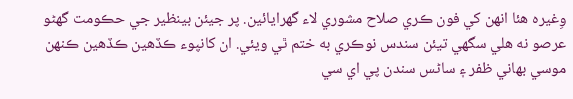وِغيره هئا انهن کي فون ڪري صلاح مشوري لاء گھرايائين. پر جيئن بينظير جي حڪومت گھڻو عرصو نه هلي سگھي تيئن سندس نوڪري به ختم ٿي ويئي. ان کانپوء ڪڏهين ڪڏهين ڪنهن موسي بهاني ظفر ۽ ساڻس سندن پي اي سي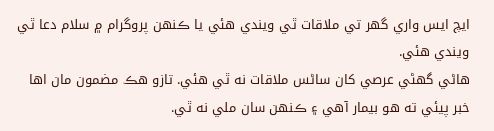ايچ ايس واري گھر تي ملاقات ٿي ويندي هئي يا ڪنهن پروگرام ۾ سلام دعا ٿي ويندي هئي.
هاڻي گھڻي عرصي کان ساڻس ملاقات نه ٿي هئي. تازو هڪ مضمون مان اها خبر پيئي ته هو بيمار آهي ۽ ڪنهن سان ملي نه ٿي.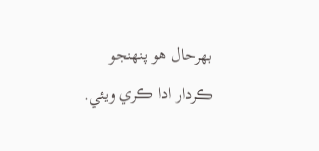بهرحال هو پنهنجو ڪردار ادا ڪري ويئي.